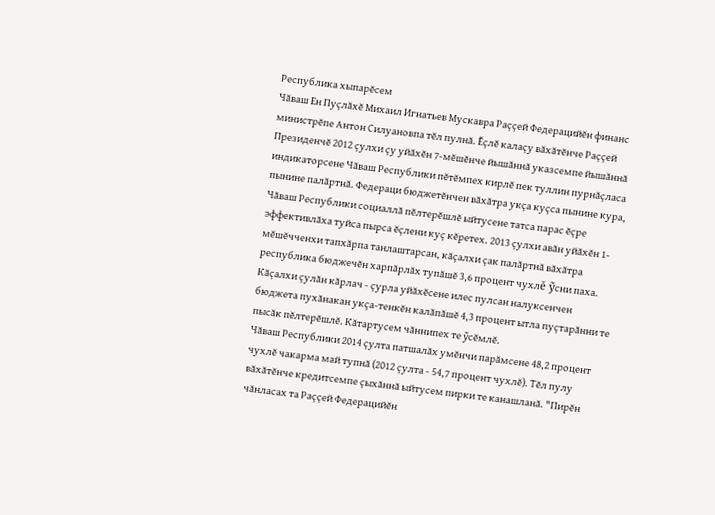Республика хыпарĕсем
Чăваш Ен Пуçлăхĕ Михаил Игнатьев Мускавра Раççей Федерацийĕн финанс министрĕпе Антон Силуановпа тĕл пулнă. Ĕçлĕ калаçу вăхăтĕнче Раççей Президенчĕ 2012 çулхи çу уйăхĕн 7-мĕшĕнче йышăннă указсемпе йышăннă индикаторсене Чăваш Республики пĕтĕмпех кирлĕ пек туллин пурнăçласа пынине палăртнă. Федераци бюджетĕнчен вăхăтра укçа куçса пынине кура, Чăваш Республики социаллă пĕлтерĕшлĕ ыйтусене татса парас ĕçре эффективлăха туйса пырса ĕçлени куç кĕретех. 2013 çулхи авăн уйăхĕн 1-мĕшĕчченхи тапхăрпа танлаштарсан, кăçалхи çак палăртнă вăхăтра республика бюджечĕн харпăрлăх тупăшĕ 3,6 процент чухлĕ ỹсни паха. Кăçалхи çулăн кăрлач - çурла уйăхĕсене илес пулсан налуксенчен бюджета пухăнакан укçа-тенкĕн калăпăшĕ 4,3 процент ытла пуçтарăнни те пысăк пĕлтерĕшлĕ. Кăтартусем чăннипех те ỹсĕмлĕ.
Чăваш Республики 2014 çулта патшалăх умĕнчи парăмсене 48,2 процент чухлĕ чакарма май тупнă (2012 çулта - 54,7 процент чухлĕ). Тĕл пулу вăхăтĕнче кредитсемпе çыхăннă ыйтусем пирки те канашланă. "Пирĕн чăнласах та Раççей Федерацийĕн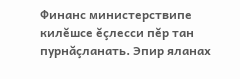Финанс министерствипе килĕшсе ĕçлесси пĕр тан пурнăçланать. Эпир яланах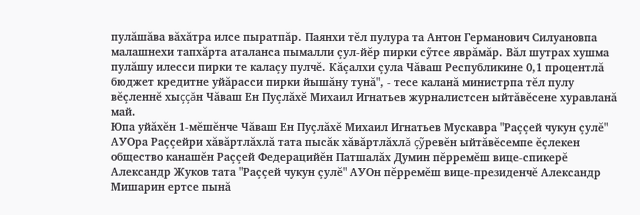пулăшăва вăхăтра илсе пыратпăр. Паянхи тĕл пулура та Антон Германович Силуановпа малашнехи тапхăрта аталанса пымалли çул-йĕр пирки сỹтсе яврăмăр. Вăл шутрах хушма пулăшу илесси пирки те калаçу пулчĕ. Кăçалхи çула Чăваш Республикине 0,1 процентлă бюджет кредитне уйăрасси пирки йышăну тунă", - тесе каланă министрпа тĕл пулу вĕçленнĕ хыççăн Чăваш Ен Пуçлăхĕ Михаил Игнатьев журналистсен ыйтăвĕсене хуравланă май.
Юпа уйăхĕн 1-мĕшĕнче Чăваш Ен Пуçлăхĕ Михаил Игнатьев Мускавра "Раççей чукун çулĕ" АУОра Раççейри хăвăртлăхлă тата пысăк хăвăртлăхлă çỹревĕн ыйтăвĕсемпе ĕçлекен общество канашĕн Раççей Федерацийĕн Патшалăх Думин пĕрремĕш вице-спикерĕ Александр Жуков тата "Раççей чукун çулĕ" АУОн пĕрремĕш вице-президенчĕ Александр Мишарин ертсе пынă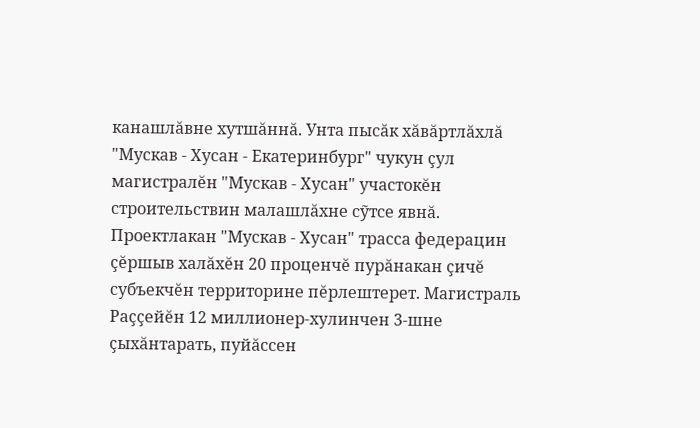канашлăвне хутшăннă. Унта пысăк хăвăртлăхлă "Мускав - Хусан - Екатеринбург" чукун çул магистралĕн "Мускав - Хусан" участокĕн строительствин малашлăхне сỹтсе явнă. Проектлакан "Мускав - Хусан" трасса федерацин çĕршыв халăхĕн 20 проценчĕ пурăнакан çичĕ субъекчĕн территорине пĕрлештерет. Магистраль Раççейĕн 12 миллионер-хулинчен 3-шне çыхăнтарать, пуйăссен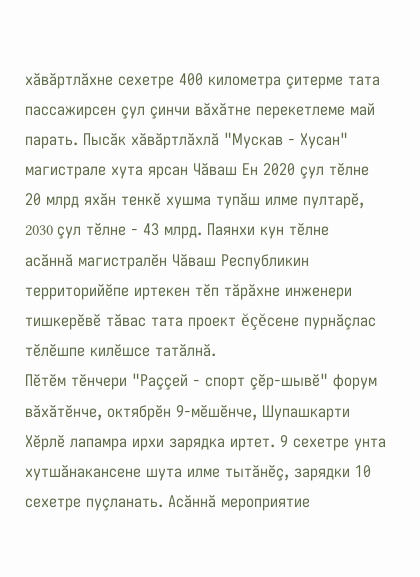хăвăртлăхне сехетре 400 километра çитерме тата пассажирсен çул çинчи вăхăтне перекетлеме май парать. Пысăк хăвăртлăхлă "Мускав - Хусан" магистрале хута ярсан Чăваш Ен 2020 çул тĕлне 20 млрд яхăн тенкĕ хушма тупăш илме пултарĕ, 2030 çул тĕлне - 43 млрд. Паянхи кун тĕлне асăннă магистралĕн Чăваш Республикин территорийĕпе иртекен тĕп тăрăхне инженери тишкерĕвĕ тăвас тата проект ĕçĕсене пурнăçлас тĕлĕшпе килĕшсе татăлнă.
Пĕтĕм тĕнчери "Раççей - спорт çĕр-шывĕ" форум вăхăтĕнче, октябрĕн 9-мĕшĕнче, Шупашкарти Хĕрлĕ лапамра ирхи зарядка иртет. 9 сехетре унта хутшăнакансене шута илме тытăнĕç, зарядки 10 сехетре пуçланать. Асăннă мероприятие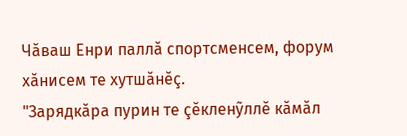Чăваш Енри паллă спортсменсем, форум хăнисем те хутшăнĕç.
"Зарядкăра пурин те çĕкленỹллĕ кăмăл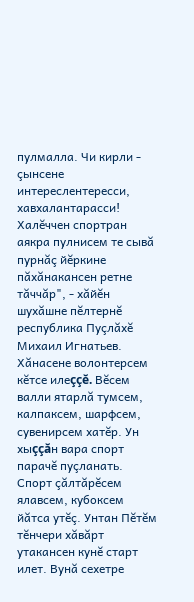пулмалла. Чи кирли - çынсене интереслентересси, хавхалантарасси! Халĕччен спортран аякра пулнисем те сывă пурнăç йĕркине пăхăнакансен ретне тăччăр", - хăйĕн шухăшне пĕлтернĕ республика Пуçлăхĕ Михаил Игнатьев.
Хăнасене волонтерсем кĕтсе илеççĕ. Вĕсем валли ятарлă тумсем, калпаксем, шарфсем, сувенирсем хатĕр. Ун хыççăн вара спорт парачĕ пуçланать. Спорт çăлтăрĕсем ялавсем, кубоксем йăтса утĕç. Унтан Пĕтĕм тĕнчери хăвăрт утакансен кунĕ старт илет. Вунă сехетре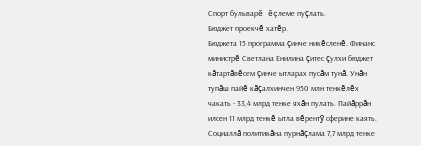Спорт бульварĕ ĕçлеме пуçлать.
Бюджет проекчĕ хатĕр.
Бюджета 15 программа çинче никĕсленĕ. Финанс министрĕ Светлана Енилина çитес çулхи бюджет кăтартăвĕсем çинче ытларах пусăм тунă. Унăн тупăш пайĕ кăçалхинчен 950 млн тенкĕлĕх чакать - 33,4 млрд тенке яхăн пулать. Пайăррăн илсен 11 млрд тенкĕ ытла вĕрентỹ сферине каять. Социаллă политикăна пурнăçлама 7,7 млрд тенке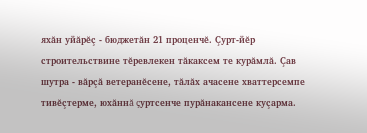яхăн уйăрĕç - бюджетăн 21 проценчĕ. Çурт-йĕр строительствине тĕревлекен тăкаксем те курăмлă. Çав шутра - вăрçă ветеранĕсене, тăлăх ачасене хваттерсемпе тивĕçтерме, юхăннă çуртсенче пурăнакансене куçарма.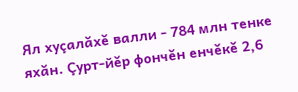Ял хуçалăхĕ валли - 784 млн тенке яхăн. Çурт-йĕр фончĕн енчĕкĕ 2,6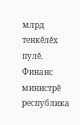млрд тенкĕлĕх пулĕ. Финанс министрĕ республика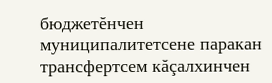бюджетĕнчен муниципалитетсене паракан трансфертсем кăçалхинчен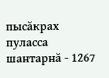пысăкрах пуласса шантарнă - 1267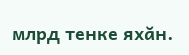млрд тенке яхăн.